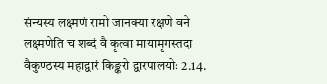संन्यस्य लक्ष्मणं रामो जानक्या रक्षणे वने
लक्ष्मणेति च शब्दं वै कृत्वा मायामृगस्तदा
वैकुण्ठस्य महाद्वारं किङ्करो द्वारपालयोः 2.14.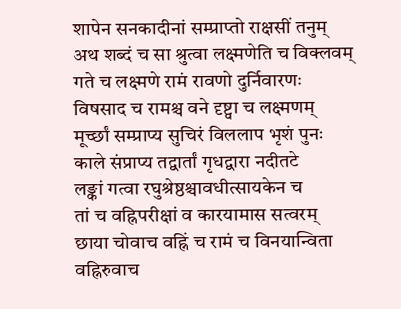शापेन सनकादीनां सम्प्राप्तो राक्षसीं तनुम्
अथ शब्दं च सा श्रुत्वा लक्ष्मणेति च विक्लवम्
गते च लक्ष्मणे रामं रावणो दुर्निवारणः
विषसाद च रामश्च वने दृष्ट्वा च लक्ष्मणम्
मूर्च्छां सम्प्राप्य सुचिरं विललाप भृशं पुनः
काले संप्राप्य तद्वार्तां गृधद्वारा नदीतटे
लङ्कां गत्वा रघुश्रेष्ठश्चावधीत्सायकेन च
तां च वह्निपरीक्षां व कारयामास सत्वरम्
छाया चोवाच वह्निं च रामं च विनयान्विता
वह्निरुवाच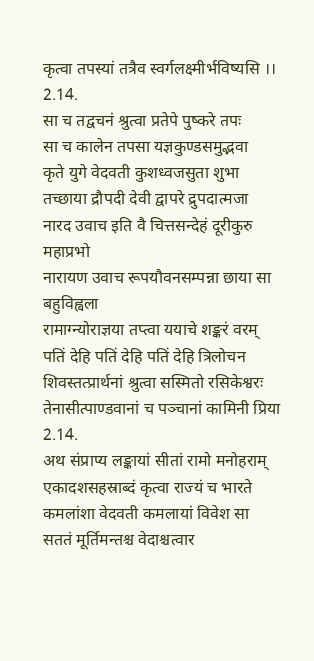कृत्वा तपस्यां तत्रैव स्वर्गलक्ष्मीर्भविष्यसि ।। 2.14.
सा च तद्वचनं श्रुत्वा प्रतेपे पुष्करे तपः
सा च कालेन तपसा यज्ञकुण्डसमुद्भवा
कृते युगे वेदवती कुशध्वजसुता शुभा
तच्छाया द्रौपदी देवी द्वापरे द्रुपदात्मजा
नारद उवाच इति वै चित्तसन्देहं दूरीकुरु महाप्रभो
नारायण उवाच रूपयौवनसम्पन्ना छाया सा बहुविह्वला
रामाग्न्योराज्ञया तप्त्वा ययाचे शङ्करं वरम्
पतिं देहि पतिं देहि पतिं देहि त्रिलोचन
शिवस्तत्प्रार्थनां श्रुत्वा सस्मितो रसिकेश्वरः
तेनासीत्पाण्डवानां च पञ्चानां कामिनी प्रिया 2.14.
अथ संप्राप्य लङ्कायां सीतां रामो मनोहराम्
एकादशसहस्राब्दं कृत्वा राज्यं च भारते
कमलांशा वेदवती कमलायां विवेश सा
सततं मूर्तिमन्तश्च वेदाश्चत्वार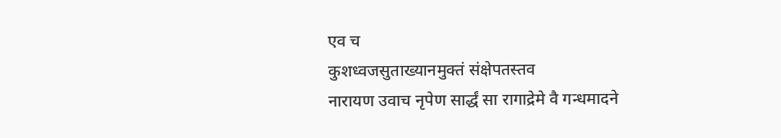एव च
कुशध्वजसुताख्यानमुक्तं संक्षेपतस्तव
नारायण उवाच नृपेण सार्द्धं सा रागाद्रेमे वै गन्धमादने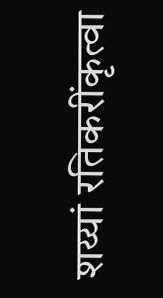शय्यां रतिकरींकृत्वा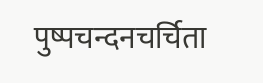पुष्पचन्दनचर्चिता